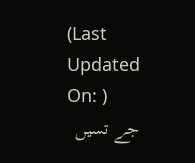(Last Updated On: )
جے تسیں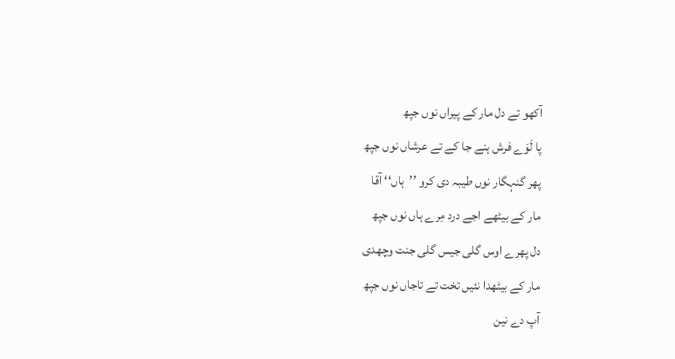آکھو تے دل مار کے پیراں نوں جپھ
پا لَوَے فرش ہنے جا کے تے عرشاں نوں جپھ
پھر گنہگار نوں طیبہ دی کرو ’’ہاں‘‘ آقا
مار کے بیٹھے اجے درد مِرے ہاں نوں جپھ
دل پھرے اوس گلی جیس گلی جنت وچھدی
مار کے بیٹھدا نئیں تخت تے تاجاں نوں جپھ
آپ دے نین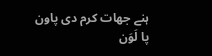ہنے جھات کرم دی پاون
پا لَوَن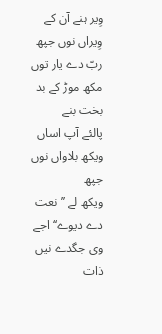وِیر ہنے آن کے وِیراں نوں جپھ
ربّ دے یار توں مکھ موڑ کے بد بخت بنے
پالئے آپ اساں ویکھ بلاواں نوں جپھ
ویکھ لے ’’نعت دے دیوے‘‘ اجے وی جگدے نیں
ذات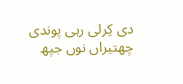دی کِرلی رہی پوندی چھتیراں نوں جپھ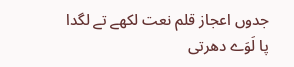جدوں اعجاز قلم نعت لکھے تے لگدا
پا لَوَے دھرتی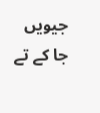جیویں جا کے تے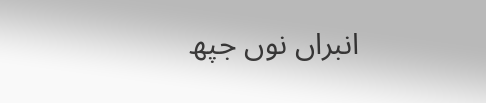انبراں نوں جپھ